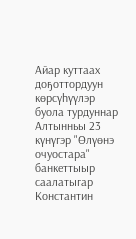Айар куттаах доҕоттордуун көрсүһүүлэр буола турдуннар
Алтынньы 23 күнүгэр "Өлүөнэ очуостара" банкеттыыр саалатыгар Константин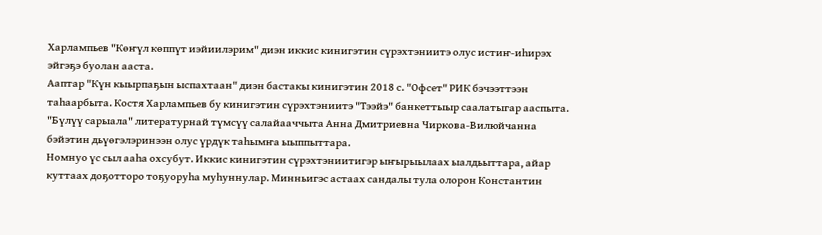Харлампьев "Көҥүл көппүт иэйиилэрим" диэн иккис кинигэтин сүрэхтэниитэ олус истиҥ-иһирэх эйгэҕэ буолан ааста.
Ааптар "Күн кыырпаҕын ыспахтаан" диэн бастакы кинигэтин 2018 с. "Офсет" РИК бэчээттээн таһаарбыта. Костя Харлампьев бу кинигэтин сүрэхтэниитэ "Тээйэ" банкеттыыр саалатыгар ааспыта. "Бүлүү сарыала" литературнай түмсүү салайааччыта Анна Дмитриевна Чиркова-Вилюйчанна бэйэтин дьүөгэлэринээн олус үрдүк таһымҥа ыыппыттара.
Номнуо үс сыл ааһа охсубут. Иккис кинигэтин сүрэхтэниитигэр ыҥырыылаах ыалдьыттара, айар куттаах доҕотторо тоҕуоруһа муһуннулар. Минньигэс астаах сандалы тула олорон Константин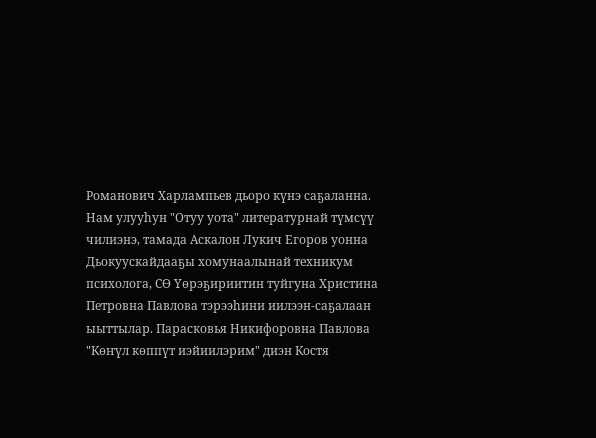Романович Харлампьев дьоро күнэ саҕаланна. Нам улууһун "Отуу уота" литературнай түмсүү чилиэнэ, тамада Аскалон Лукич Егоров уонна Дьокуускайдааҕы хомунаалынай техникум психолога, СӨ Үөрэҕириитин туйгуна Христина Петровна Павлова тэрээһини иилээн-саҕалаан ыыттылар. Парасковья Никифоровна Павлова "Көҥүл көппүт иэйиилэрим" диэн Костя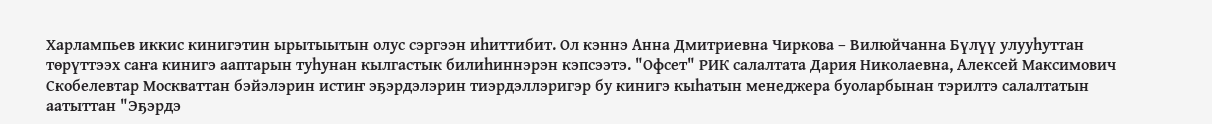Харлампьев иккис кинигэтин ырытыытын олус сэргээн иһиттибит. Ол кэннэ Анна Дмитриевна Чиркова – Вилюйчанна Бүлүү улууһуттан төрүттээх саҥа кинигэ ааптарын туһунан кылгастык билиһиннэрэн кэпсээтэ. "Офсет" РИК салалтата Дария Николаевна, Алексей Максимович Скобелевтар Москваттан бэйэлэрин истиҥ эҕэрдэлэрин тиэрдэллэригэр бу кинигэ кыһатын менеджера буоларбынан тэрилтэ салалтатын аатыттан "Эҕэрдэ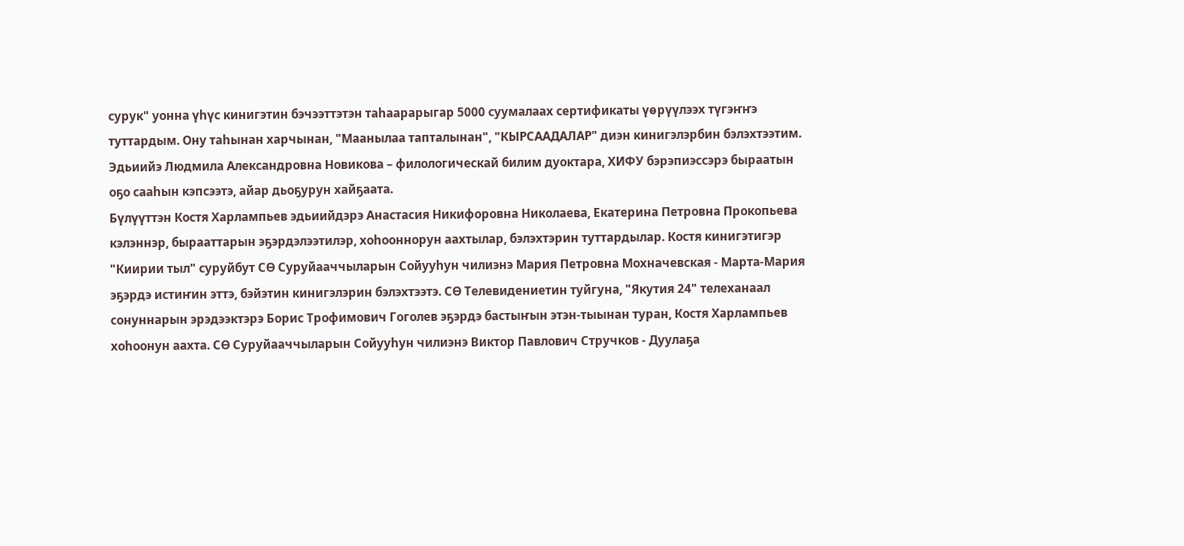сурук" уонна үһүс кинигэтин бэчээттэтэн таһаарарыгар 5000 суумалаах сертификаты үөрүүлээх түгэҥҥэ туттардым. Ону таһынан харчынан, "Маанылаа тапталынан", "КЫРСААДАЛАР" диэн кинигэлэрбин бэлэхтээтим. Эдьиийэ Людмила Александровна Новикова – филологическай билим дуоктара, ХИФУ бэрэпиэссэрэ быраатын оҕо сааһын кэпсээтэ, айар дьоҕурун хайҕаата.
Бүлүүттэн Костя Харлампьев эдьиийдэрэ Анастасия Никифоровна Николаева, Екатерина Петровна Прокопьева кэлэннэр, бырааттарын эҕэрдэлээтилэр, хоһооннорун аахтылар, бэлэхтэрин туттардылар. Костя кинигэтигэр "Киирии тыл" суруйбут СӨ Суруйааччыларын Сойууһун чилиэнэ Мария Петровна Мохначевская - Марта-Мария эҕэрдэ истиҥин эттэ, бэйэтин кинигэлэрин бэлэхтээтэ. СӨ Телевидениетин туйгуна, "Якутия 24" телеханаал сонуннарын эрэдээктэрэ Борис Трофимович Гоголев эҕэрдэ бастыҥын этэн-тыынан туран, Костя Харлампьев хоһоонун аахта. СӨ Суруйааччыларын Сойууһун чилиэнэ Виктор Павлович Стручков - Дуулаҕа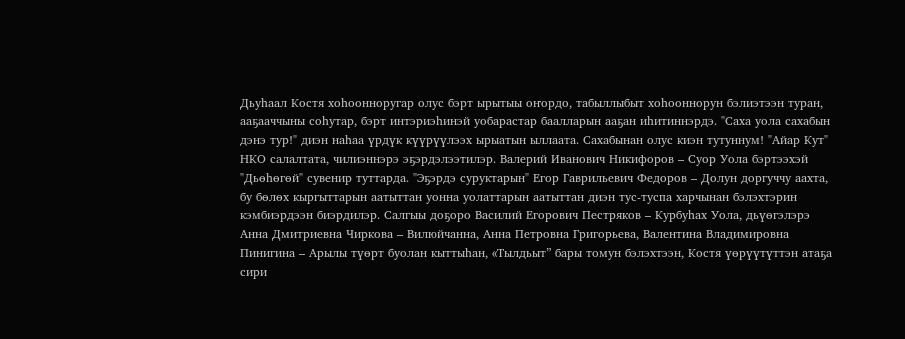Дьуһаал Костя хоһоонноругар олус бэрт ырытыы оҥордо, табыллыбыт хоһооннорун бэлиэтээн туран, ааҕааччыны соһутар, бэрт интэриэһинэй уобарастар баалларын ааҕан иһитиннэрдэ. "Саха уола сахабын дэнэ тур!" диэн наһаа үрдүк күүрүүлээх ырыатын ыллаата. Сахабынан олус киэн тутуннум! "Айар Кут" НКО салалтата, чилиэннэрэ эҕэрдэлээтилэр. Валерий Иванович Никифоров – Суор Уола бэртээхэй "Дьөһөгөй" сувенир туттарда. "Эҕэрдэ суруктарын" Егор Гаврильевич Федоров – Долун доргуччу аахта, бу бөлөх кыргыттарын аатыттан уонна уолаттарын аатыттан диэн тус-туспа харчынан бэлэхтэрин кэмбиэрдээн биэрдилэр. Салгыы доҕоро Василий Егорович Пестряков – Курбуһах Уола, дьүөгэлэрэ Анна Дмитриевна Чиркова – Вилюйчанна, Анна Петровна Григорьева, Валентина Владимировна Пинигина – Арылы түөрт буолан кыттыһан, «Тылдьыт” бары томун бэлэхтээн, Костя үөрүүтүттэн атаҕа сири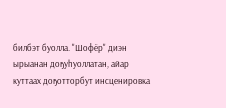билбэт буолла. "Шофёр" диэн ырыанан доҕуһуоллатан, айар куттаах доҕотторбут инсценировка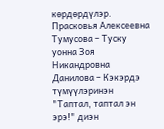көрдөрдүлэр. Прасковья Алексеевна Тумусова – Туску уонна Зоя Никандровна Данилова – Кэкэрдэ түмүүлэринэн "Таптал, таптал эн эрэ!" диэн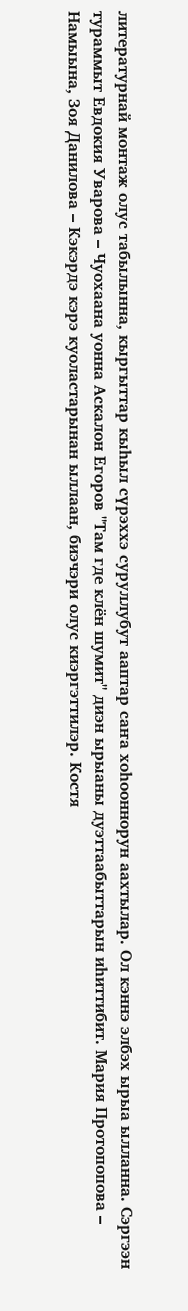литературнай монтаж олус табылынна, кыргыттар кыһыл сүрэххэ суруллубут ааптар саҥа хоһооннорун аахтылар. Ол кэннэ элбэх ырыа ылланна. Сэргээн тураммыт Евдокия Уварова – Чуохаана уонна Аскалон Егоров "Там где клён шумит" диэн ырыаны дуэттаабыттарын иһиттибит. Мария Протопопова – Намыына, Зоя Данилова – Кэкэрдэ кэрэ куоластарынан ыллаан, биэчэри олус киэргэттилэр. Костя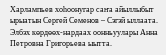Харлампьев хоһоонугар саҥа айыллыбыт ырыатын Сергей Семенов – Сэгэй ыллаата. Элбэх көрдөөх-нардаах оонньуулары Анна Петровна Григорьева ыытта.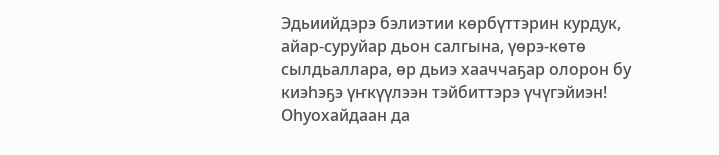Эдьиийдэрэ бэлиэтии көрбүттэрин курдук, айар-суруйар дьон салгына, үөрэ-көтө сылдьаллара, өр дьиэ хааччаҕар олорон бу киэһэҕэ үҥкүүлээн тэйбиттэрэ үчүгэйиэн! Оһуохайдаан да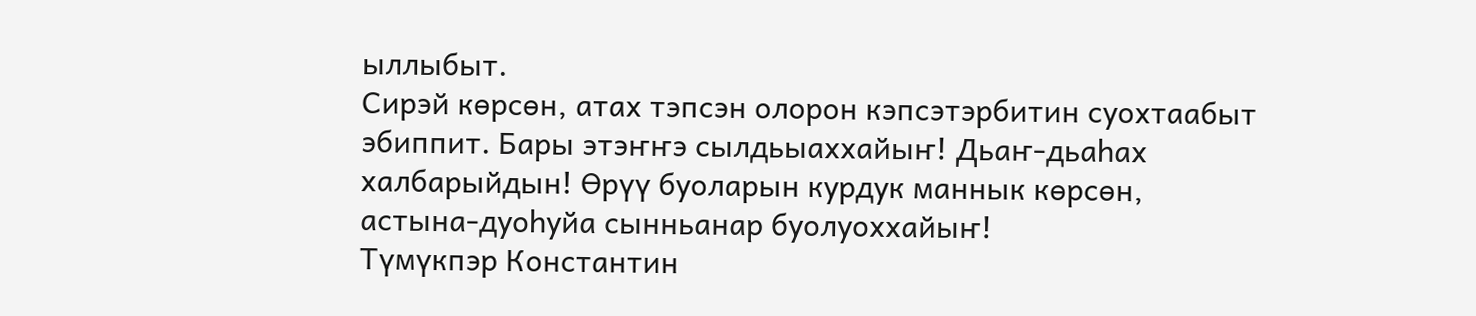ыллыбыт.
Сирэй көрсөн, атах тэпсэн олорон кэпсэтэрбитин суохтаабыт эбиппит. Бары этэҥҥэ сылдьыаххайыҥ! Дьаҥ-дьаһах халбарыйдын! Өрүү буоларын курдук маннык көрсөн, астына-дуоһуйа сынньанар буолуоххайыҥ!
Түмүкпэр Константин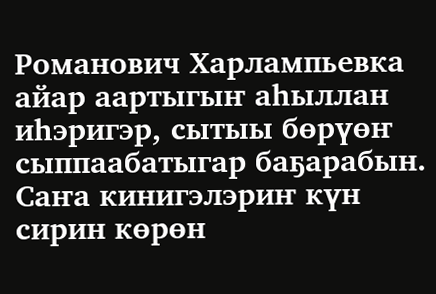Романович Харлампьевка айар аартыгыҥ аһыллан иһэригэр, сытыы бөрүөҥ сыппаабатыгар баҕарабын. Саҥа кинигэлэриҥ күн сирин көрөн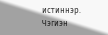истиннэр.
Чэгиэн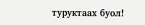туруктаах буол!